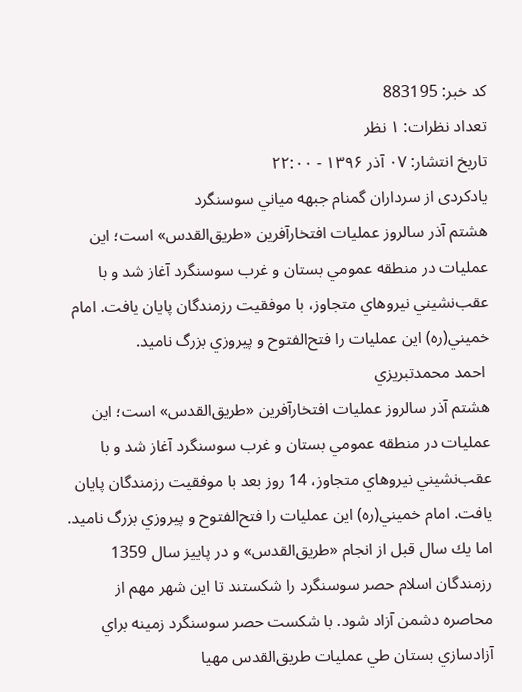کد خبر: 883195
تعداد نظرات: ۱ نظر
تاریخ انتشار: ۰۷ آذر ۱۳۹۶ - ۲۲:۰۰
یادکردی از سرداران گمنام جبهه مياني سوسنگرد
هشتم آذر سالروز عمليات افتخارآفرين «طريق‌القدس» است؛ اين عمليات در منطقه عمومي بستان و غرب سوسنگرد آغاز شد و با عقب‌نشيني نيروهاي متجاوز، با موفقيت رزمندگان پايان يافت. امام خميني(ره) اين عمليات را فتح‌الفتوح و پيروزي بزرگ ناميد.
 احمد محمدتبريزي
هشتم آذر سالروز عمليات افتخارآفرين «طريق‌القدس» است؛ اين عمليات در منطقه عمومي بستان و غرب سوسنگرد آغاز شد و با عقب‌نشيني نيروهاي متجاوز، 14 روز بعد با موفقيت رزمندگان پايان يافت. امام خميني(ره) اين عمليات را فتح‌الفتوح و پيروزي بزرگ ناميد. اما يك سال قبل از انجام «طريق‌القدس» و در پاييز سال 1359 رزمندگان اسلام حصر سوسنگرد را شكستند تا اين شهر مهم از محاصره دشمن آزاد شود. با شكست حصر سوسنگرد زمينه براي آزادسازي بستان طي عمليات طريق‌القدس مهيا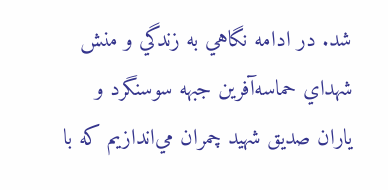شد. در ادامه نگاهي به زندگي و منش شهداي حماسه‌آفرين جبهه سوسنگرد و ياران صديق شهيد چمران مي‌اندازيم كه با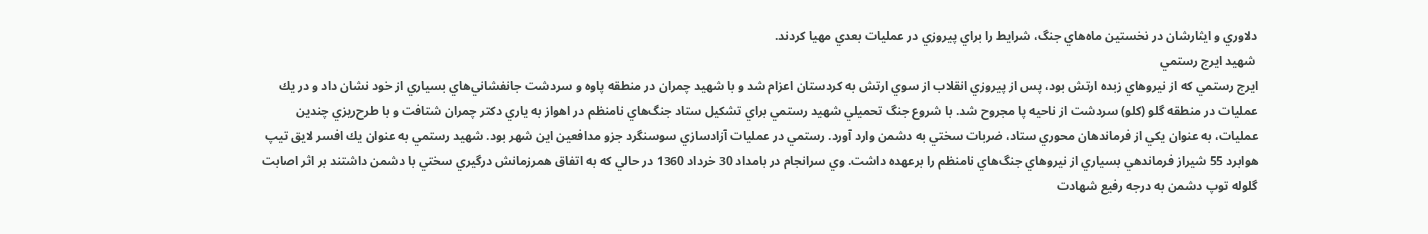دلاوري و ايثارشان در نخستين ماه‌هاي جنگ، شرايط را براي پيروزي‌ در عمليات‌ بعدي مهيا كردند.
 شهيد ايرج رستمي
ايرج رستمي كه از نيروهاي زبده ارتش بود، پس از پيروزي انقلاب از سوي ارتش به كردستان اعزام شد و با شهيد چمران در منطقه پاوه و سردشت جانفشاني‌هاي بسياري از خود نشان داد و در يك عمليات در منطقه گلو (كلو) سردشت از ناحيه پا مجروح شد. با شروع جنگ تحميلي شهيد رستمي براي تشكيل ستاد جنگ‌هاي نامنظم در اهواز به ياري دكتر چمران شتافت و با طرح‌ريزي چندين عمليات، به عنوان يكي از فرماندهان محوري ستاد، ضربات سختي به دشمن وارد آورد. رستمي در عمليات آزادسازي سوسنگرد جزو مدافعين اين شهر بود. شهيد رستمي به عنوان يك افسر لايق تيپ هوابرد 55 شيراز فرماندهي بسياري از نيروهاي جنگ‌هاي نامنظم را برعهده داشت. وي سرانجام در بامداد 30 خرداد 1360 در حالي كه به اتفاق همرزمانش درگيري سختي با دشمن داشتند بر اثر اصابت گلوله توپ دشمن به درجه رفيع شهادت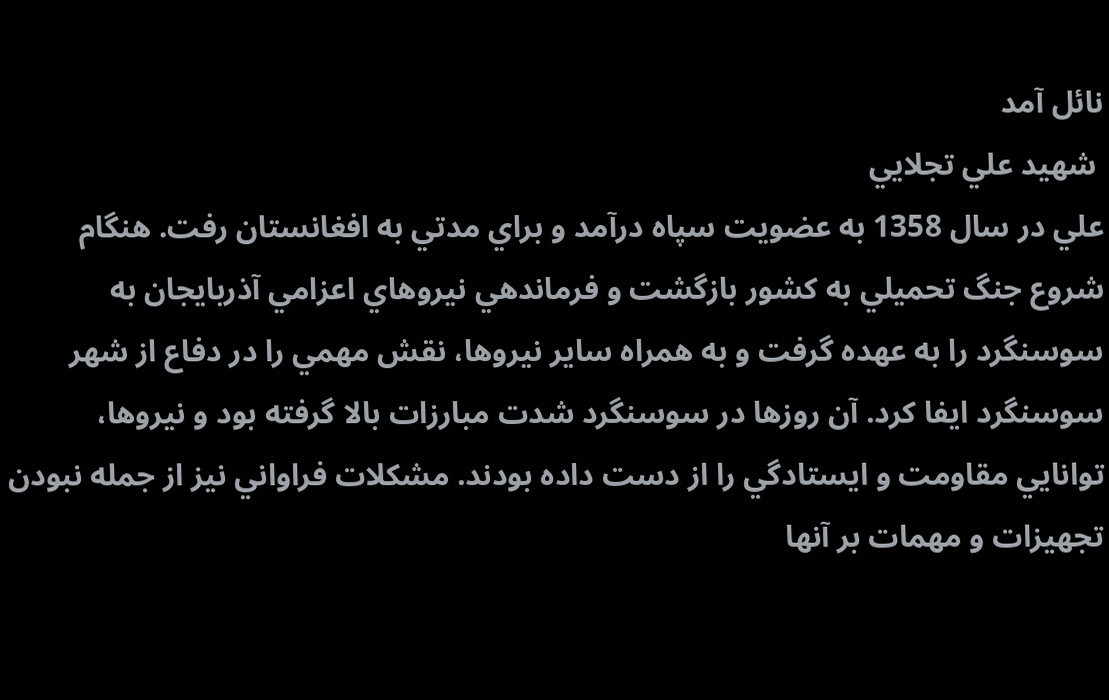نائل آمد
 شهيد علي تجلايي
علي در سال 1358 به عضويت سپاه درآمد و براي مدتي به افغانستان رفت. هنگام شروع جنگ تحميلي به كشور بازگشت و فرماندهي نيروهاي اعزامي آذربايجان به سوسنگرد را به عهده گرفت و به همراه ساير نيروها، نقش مهمي را در دفاع از شهر سوسنگرد ايفا كرد. آن روزها در سوسنگرد شدت مبارزات بالا گرفته بود و نيروها، توانايي مقاومت و ايستادگي را از دست داده بودند. مشكلات فراواني نيز از جمله نبودن تجهيزات و مهمات بر آنها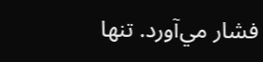فشار مي‌آورد. تنها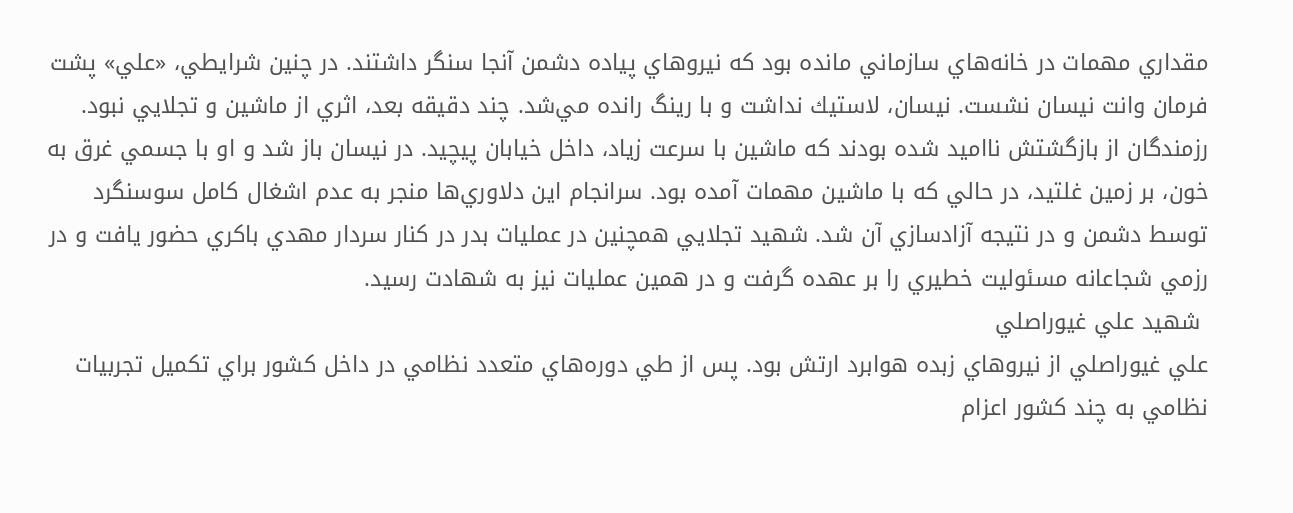مقداري مهمات در خانه‌هاي سازماني مانده بود كه نيروهاي پياده دشمن آنجا سنگر داشتند. در چنين شرايطي، «علي» پشت فرمان وانت نيسان نشست. نيسان، لاستيك نداشت و با رينگ رانده مي‌شد. چند دقيقه بعد، اثري از ماشين و تجلايي نبود. رزمندگان از بازگشتش نااميد شده بودند كه ماشين با سرعت زياد، داخل خيابان پيچيد. در نيسان باز شد و او با جسمي غرق به خون، بر زمين غلتيد، در حالي كه با ماشين مهمات آمده بود. سرانجام اين دلاوري‌ها منجر به عدم اشغال كامل سوسنگرد توسط دشمن و در نتيجه آزاد‌سازي آن شد. شهيد تجلايي همچنين در عمليات بدر در كنار سردار مهدي باكري حضور يافت و در رزمي شجاعانه مسئوليت خطيري را بر عهده گرفت و در همين عمليات نيز به شهادت رسيد.
 شهيد علي غيوراصلي
علي غيوراصلي از نيروهاي زبده هوابرد ارتش بود. پس از طي دوره‌هاي متعدد نظامي در داخل كشور براي تكميل تجربيات نظامي به چند كشور اعزام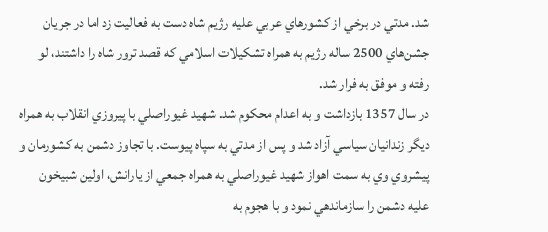شد. مدتي در برخي از كشورهاي عربي عليه رژيم شاه دست به فعاليت زد اما در جريان جشن‌هاي 2500 ساله رژيم به همراه تشكيلات اسلامي كه قصد ترور شاه را داشتند، لو رفته و موفق به فرار شد.
در سال 1357 بازداشت و به اعدام محكوم شد. شهيد غيوراصلي با پيروزي انقلاب به همراه ديگر زندانيان سياسي آزاد شد و پس از مدتي به سپاه پيوست. با تجاوز دشمن به كشورمان و پيشروي وي به سمت اهواز شهيد غيوراصلي به همراه جمعي از يارانش، اولين شبيخون عليه دشمن را سازماندهي نمود و با هجوم به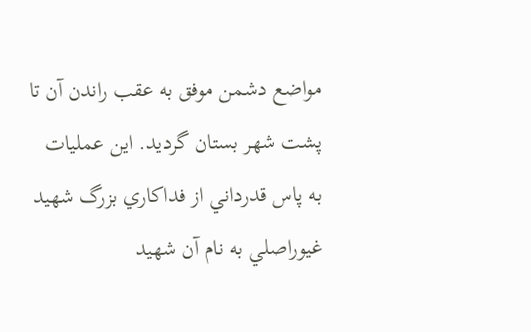مواضع دشمن موفق به عقب راندن آن تا پشت شهر بستان گرديد. اين عمليات به پاس قدرداني از فداكاري بزرگ شهيد غيوراصلي به نام آن شهيد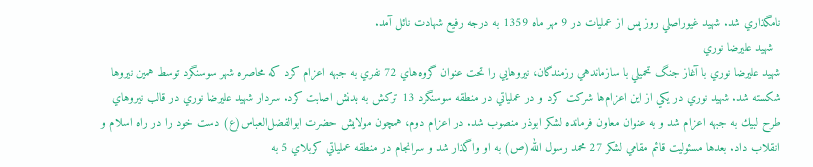نامگذاري شد. شهيد غيوراصلي روز پس از عمليات در 9 مهر ماه 1359 به درجه رفيع شهادت نائل آمد.
  شهيد عليرضا نوري
شهيد عليرضا نوري با آغاز جنگ تحميلي با سازماندهي رزمندگان، نيروهايي را تحت عنوان گروه‌هاي 72 نفري به جبهه اعزام كرد كه محاصره شهر سوسنگرد توسط همين نيروها شكسته شد. شهيد نوري در يكي از اين اعزام‌ها شركت كرد و در عملياتي در منطقه سوسنگرد 13 تركش به بدنش اصابت كرد. سردار شهيد عليرضا نوري در قالب نيروهاي طرح لبيك به جبهه اعزام شد و به عنوان معاون فرمانده لشكر ابوذر منصوب شد. در اعزام دوم، همچون مولايش حضرت ابوالفضل‌العباس‌(ع) دست خود را در راه اسلام و انقلاب داد. بعدها مسئوليت قائم مقامي لشكر 27 محمد رسول الله‌(ص) به او واگذار شد و سرانجام در منطقه عملياتي كربلاي 5 به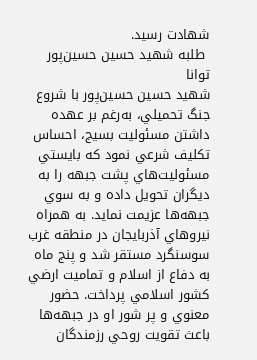شهادت رسيد.
 طلبه شهيد حسين حسين‌پور توانا
شهيد حسين حسين‌پور با شروع جنگ تحميلي، به‌رغم بر عهده داشتن مسئوليت بسيج، احساس تكليف شرعي نمود كه بايستي مسئوليت‌هاي پشت جبهه را به ديگران تحويل داده و به سوي جبهه‌ها عزيمت نمايد. به همراه نيروهاي آذربايجان در منطقه غرب سوسنگرد مستقر شد و پنج ماه به دفاع از اسلام و تماميت ارضي كشور اسلامي پرداخت. حضور معنوي و پر شور او در جبهه‌ها باعث تقويت روحي رزمندگان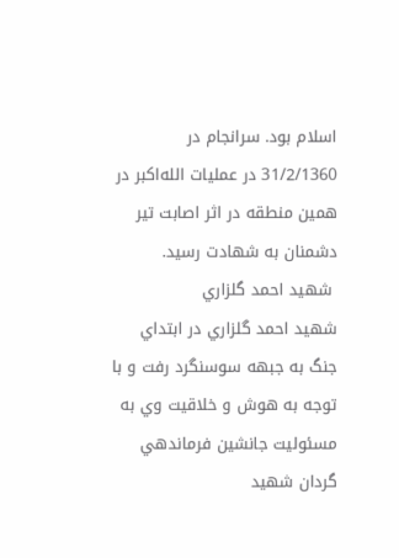اسلام بود. سرانجام در 31/2/1360 در عمليات الله‌اكبر در همين منطقه در اثر اصابت تير دشمنان به شهادت رسيد.
 شهيد احمد گلزاري
شهيد احمد گلزاري در ابتداي جنگ به جبهه سوسنگرد رفت و با توجه به هوش و خلاقيت وي به مسئوليت جانشين فرماندهي گردان شهيد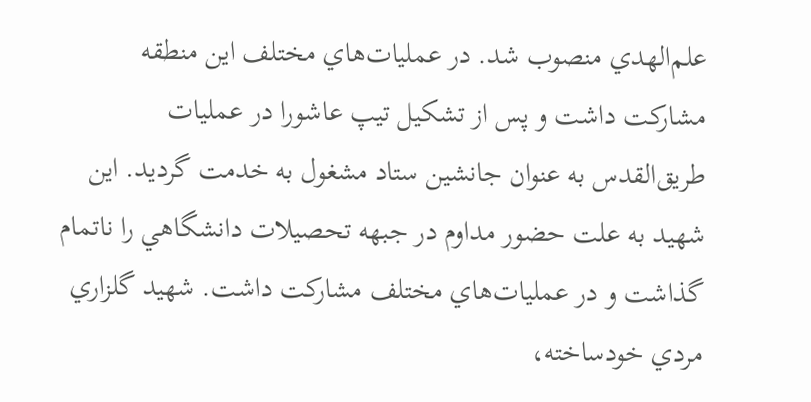علم‌الهدي منصوب شد. در عمليات‌هاي مختلف اين منطقه مشاركت داشت و پس از تشكيل تيپ عاشورا در عمليات طريق‌القدس به عنوان جانشين ستاد مشغول به خدمت گرديد. اين شهيد به علت حضور مداوم در جبهه تحصيلات دانشگاهي را ناتمام گذاشت و در عمليات‌هاي مختلف مشاركت داشت. شهيد گلزاري مردي خودساخته،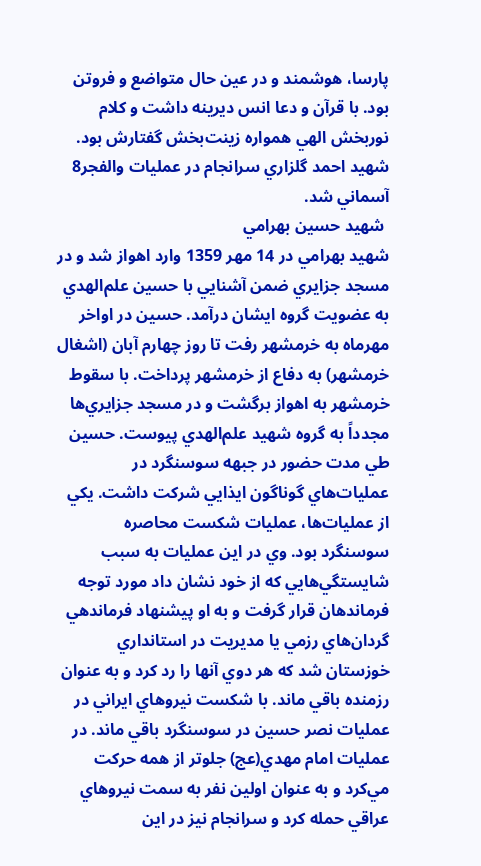پارسا، هوشمند و در عين حال متواضع و فروتن بود. با قرآن و دعا انس ديرينه داشت و كلام نوربخش الهي همواره زينت‌بخش گفتارش بود. شهيد احمد گلزاري سرانجام در عمليات والفجر8 آسماني شد.
 شهيد حسين بهرامي
شهيد بهرامي در 14 مهر 1359 وارد اهواز شد و در مسجد جزايري ضمن آشنايي با حسين علم‌الهدي به عضويت گروه ايشان درآمد. حسين در اواخر مهرماه به خرمشهر رفت تا روز چهارم آبان (اشغال خرمشهر) به دفاع از خرمشهر پرداخت. با سقوط خرمشهر به اهواز برگشت و در مسجد جزايري‌ها مجدداً به گروه شهيد علم‌الهدي پيوست. حسين طي مدت حضور در جبهه سوسنگرد در عمليات‌هاي گوناگون ايذايي شركت داشت. يكي از عمليات‌ها، عمليات شكست محاصره سوسنگرد بود. وي در اين عمليات به سبب شايستگي‌هايي كه از خود نشان داد مورد توجه فرماندهان قرار گرفت و به او پيشنهاد فرماندهي گردان‌هاي رزمي يا مديريت در استانداري خوزستان شد كه هر دوي آنها را رد كرد و به عنوان رزمنده باقي ماند. با شكست نيروهاي ايراني در عمليات نصر حسين در سوسنگرد باقي ماند. در عمليات امام مهدي(عج) جلوتر از همه حركت مي‌كرد و به عنوان اولين نفر به سمت نيروهاي عراقي حمله كرد و سرانجام نيز در اين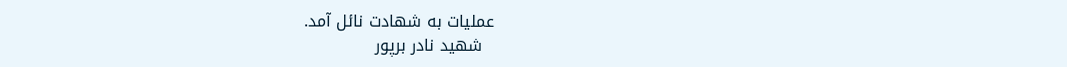عمليات به شهادت نائل آمد.
  شهيد نادر برپور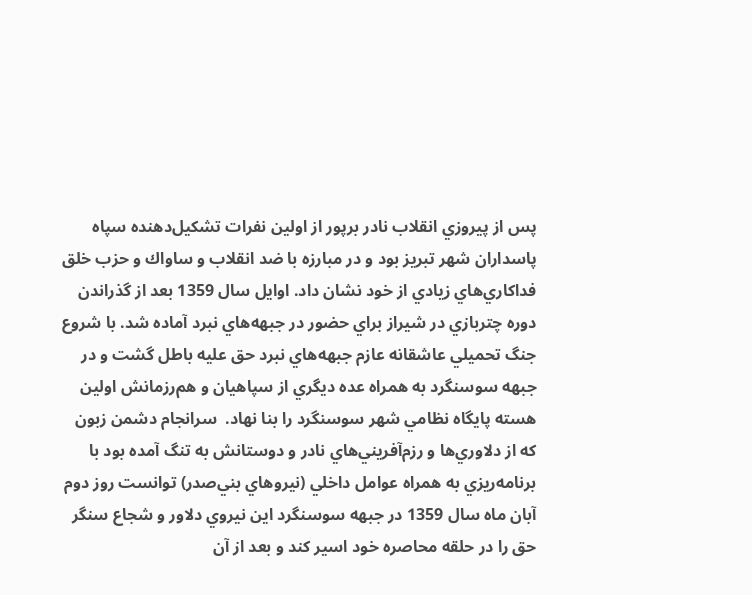پس از پيروزي انقلاب نادر برپور از اولين نفرات تشكيل‌دهنده سپاه پاسداران شهر تبريز بود و در مبارزه با ضد انقلاب و ساواك و حزب خلق فداكاري‌هاي زيادي از خود نشان داد. اوايل سال 1359 بعد از گذراندن دوره چتربازي در شيراز براي حضور در جبهه‌هاي نبرد آماده شد. با شروع جنگ تحميلي عاشقانه عازم جبهه‌هاي نبرد حق عليه باطل گشت و در جبهه سوسنگرد به همراه عده ديگري از سپاهيان و هم‌رزمانش اولين هسته پايگاه نظامي شهر سوسنگرد را بنا نهاد.  سرانجام دشمن زبون كه از دلاوري‌ها و رزم‌آفريني‌هاي نادر و دوستانش به تنگ آمده بود با برنامه‌ريزي به همراه عوامل داخلي (نيروهاي بني‌صدر) توانست روز دوم آبان ماه سال 1359 در جبهه سوسنگرد اين نيروي دلاور و شجاع سنگر حق را در حلقه محاصره خود اسير كند و بعد از آن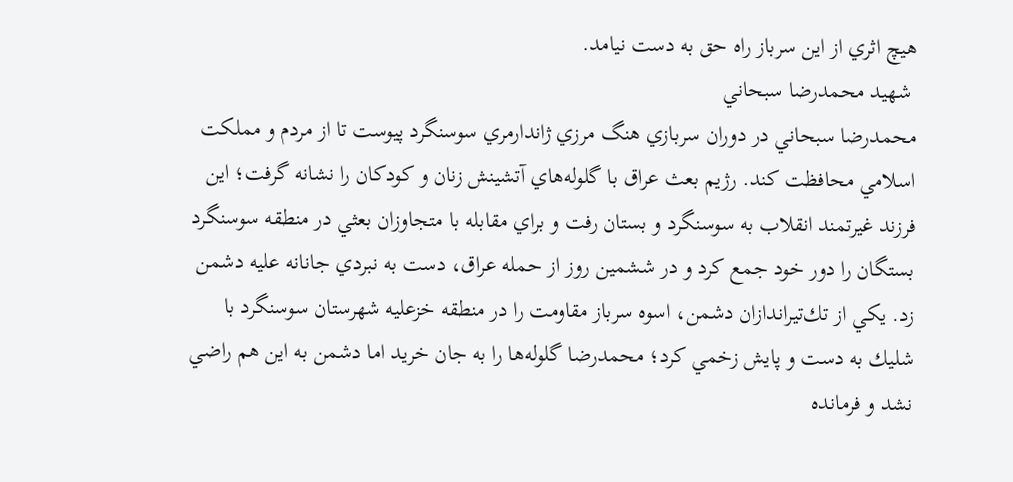هيچ اثري از اين سرباز راه حق به دست نيامد.
 شهيد محمدرضا سبحاني
محمدرضا سبحاني در دوران سربازي هنگ مرزي ژاندارمري سوسنگرد پيوست تا از مردم و مملكت اسلامي محافظت كند. رژيم بعث عراق با گلوله‌هاي آتشينش زنان و كودكان را نشانه گرفت؛ اين فرزند غيرتمند انقلاب به سوسنگرد و بستان رفت و براي مقابله با متجاوزان بعثي در منطقه سوسنگرد بستگان را دور خود جمع كرد و در ششمين روز از حمله عراق، دست به نبردي جانانه عليه دشمن زد. يكي از تك‌تيراندازان دشمن، اسوه سرباز مقاومت را در منطقه خزعليه شهرستان سوسنگرد با شليك به دست و پايش زخمي كرد؛ محمدرضا گلوله‌ها را به جان خريد اما دشمن به اين هم راضي نشد و فرمانده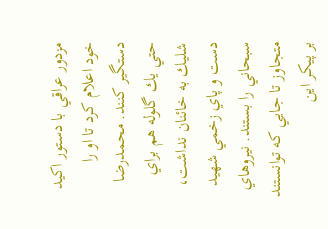مزدور عراقي با دستور اكيد خود اعلام كرد تا او را دستگير كنند. محمدرضا حتي يك گلوله هم براي شليك به خائنان نداشت، دست و پاي زخمي شهيد سبحاني را بستند. نيروهاي متجاوز تا جايي كه توانستند بر پيكر اين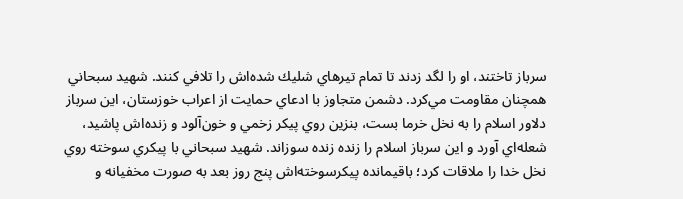سرباز تاختند، او را لگد زدند تا تمام تيرهاي شليك شده‌اش را تلافي كنند. شهيد سبحاني همچنان مقاومت مي‌كرد. دشمن متجاوز با ادعاي حمايت از اعراب خوزستان، اين سرباز دلاور اسلام را به نخل خرما بست، بنزين روي پيكر زخمي و خون‌آلود و زنده‌اش پاشيد، شعله‌اي آورد و اين سرباز اسلام را زنده زنده سوزاند. شهيد سبحاني با پيكري سوخته روي نخل خدا را ملاقات كرد؛ باقيمانده پيكرسوخته‌اش پنج روز بعد به صورت مخفيانه و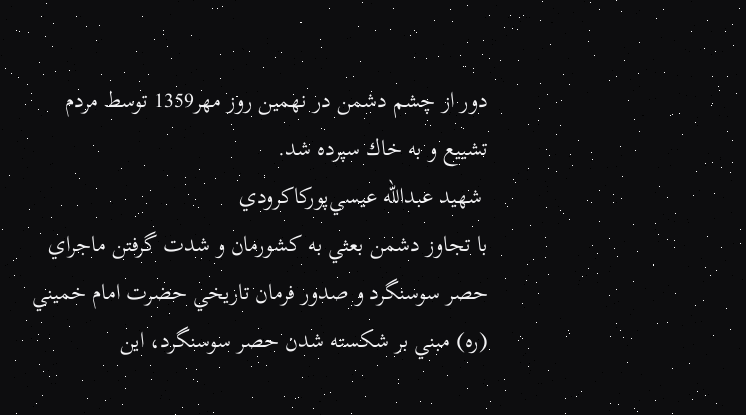دور از چشم دشمن در نهمين روز مهر1359 توسط مردم  تشييع و به خاك سپرده شد.
 شهيد عبدالله عيسي‌پوركاكرودي
با تجاوز دشمن بعثي به كشورمان و شدت گرفتن ماجراي حصر سوسنگرد و صدور فرمان تاريخي حضرت امام خميني (ره) مبني بر شكسته شدن حصر سوسنگرد، اين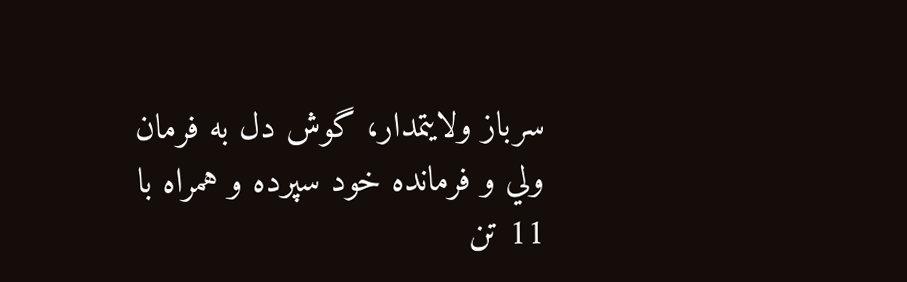سرباز ولايتمدار، گوش دل به فرمان ولي و فرمانده خود سپرده و همراه با 11 تن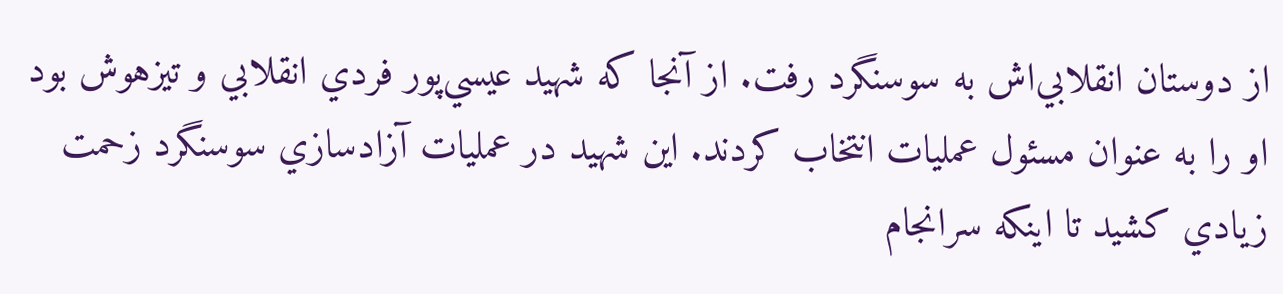از دوستان انقلابي‌اش به سوسنگرد رفت. از آنجا كه شهيد عيسي‌پور فردي انقلابي و تيزهوش بود او را به عنوان مسئول عمليات انتخاب كردند. اين شهيد در عمليات آزاد‌سازي سوسنگرد زحمت زيادي كشيد تا اينكه سرانجام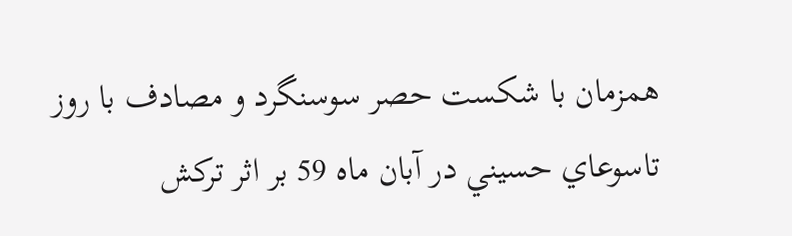همزمان با شكست حصر سوسنگرد و مصادف با روز تاسوعاي حسيني در آبان ماه 59 بر اثر تركش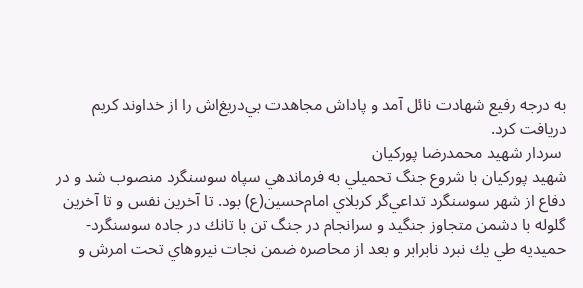به درجه رفيع شهادت نائل آمد و پاداش مجاهدت بي‌دريغ‌اش را از خداوند كريم دريافت كرد.
 سردار شهيد محمدرضا پوركيان
شهيد پورکيان با شروع جنگ تحميلي به فرماندهي سپاه سوسنگرد منصوب شد و در دفاع از شهر سوسنگرد تداعي‌گر كربلاي امام‌حسين‌(ع) بود. تا آخرين نفس و تا آخرين گلوله با دشمن متجاوز جنگيد و سرانجام در جنگ تن با تانك در جاده سوسنگرد- حميديه طي يك نبرد نابرابر و بعد از محاصره ضمن نجات نيروهاي تحت امرش و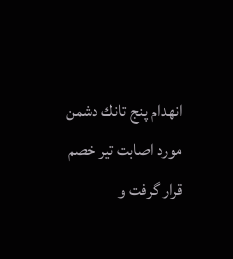انهدام پنج تانك دشمن مورد اصابت تير خصم قرار گرفت و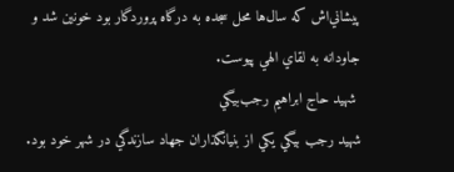پيشاني‌اش كه سال‌ها محل سجده به درگاه پروردگار بود خونين شد و جاودانه به لقاي الهي پيوست.
 شهيد حاج ابراهيم رجب‌بيگي
شهيد رجب بيگي يكي از بنيانگذاران جهاد سازندگي در شهر خود بود.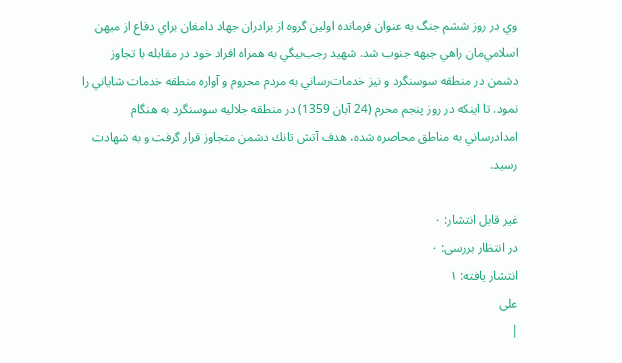وي در روز ششم جنگ به عنوان فرمانده اولين گروه از برادران جهاد دامغان براي دفاع از ميهن اسلامي‌مان راهي جبهه جنوب شد. شهيد رجب‌بيگي به همراه افراد خود در مقابله با تجاوز دشمن در منطقه سوسنگرد و نيز خدمات‌رساني به مردم محروم و آواره منطقه خدمات شاياني را نمود. تا اينكه در روز پنجم محرم (24 آبان 1359) در منطقه جلاليه سوسنگرد به هنگام امدادرساني به مناطق محاصره شده، هدف آتش تانك دشمن متجاوز قرار گرفت و به شهادت رسيد.

غیر قابل انتشار: ۰
در انتظار بررسی: ۰
انتشار یافته: ۱
علی
|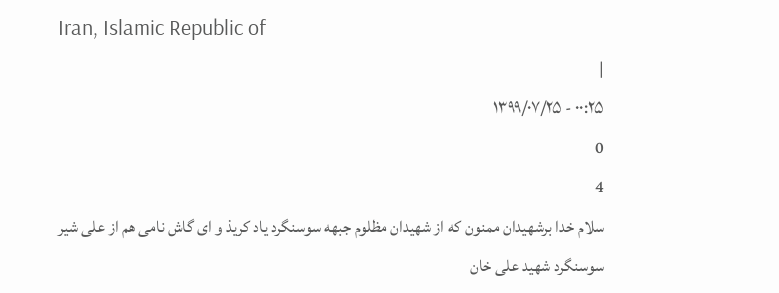Iran, Islamic Republic of
|
۰۰:۲۵ - ۱۳۹۹/۰۷/۲۵
0
4
سلام خدا برشهیدان ممنون که از شهیدان مظلوم جبهه سوسنگرد یاد کریذ و ای گاش نامی هم از علی شیر سوسنگرد شهید علی خان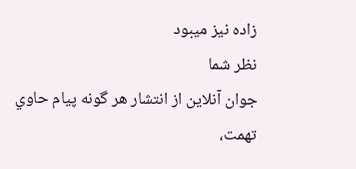زاده نیز میبود
نظر شما
جوان آنلاين از انتشار هر گونه پيام حاوي تهمت،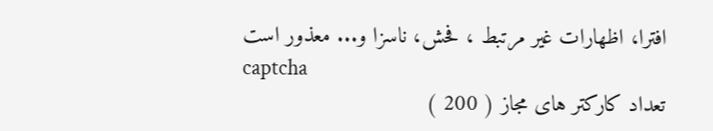افترا، اظهارات غير مرتبط ، فحش، ناسزا و... معذور است
captcha
تعداد کارکتر های مجاز ( 200 )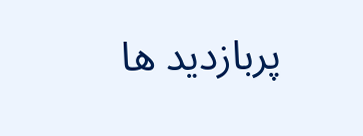پربازدید ها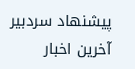پیشنهاد سردبیر
آخرین اخبار